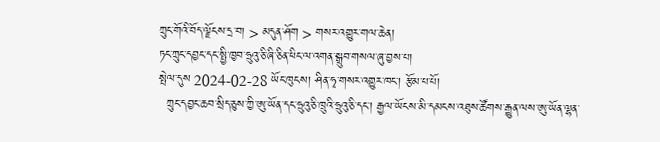ཀྲུང་གོའི་བོད་ལྗོངས་དྲ་བ། > མདུན་ཤོག > གསར་འགྱུར་གལ་ཆེན།
ཏང་ཀྲུང་དབྱང་དང་སྤྱི་ཁྱབ་ཧྲུའུ་ཅི་ཞི་ཅིན་ཕིང་ལ་འགན་སྒྲུབ་གསལ་ཞུ་བྱས་པ།
སྤེལ་དུས 2024-02-28 ཡོང་ཁུངས། ཤིན་ཧྭ་གསར་འགྱུར་ཁང་། རྩོམ་པ་པོ།
  ཀྲུང་དབྱང་ཆབ་སྲིད་ཅུས་ཀྱི་ཨུ་ཡོན་དང་ཧྲུའུ་ཅི་ཁྲུའི་ཧྲུའུ་ཅི་དང་། རྒྱལ་ཡོངས་མི་དམངས་འཐུས་ཚོགས་རྒྱུན་ལས་ཨུ་ཡོན་ལྷན་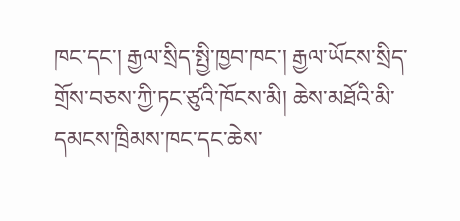ཁང་དང་། རྒྱལ་སྲིད་སྤྱི་ཁྱབ་ཁང་། རྒྱལ་ཡོངས་སྲིད་གྲོས་བཅས་ཀྱི་ཏང་ཙུའི་ཁོངས་མི། ཆེས་མཐོའི་མི་དམངས་ཁྲིམས་ཁང་དང་ཆེས་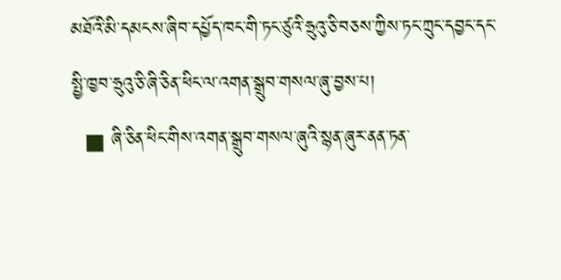མཐོའི་མི་དམངས་ཞིབ་དཔྱོད་ཁང་གི་ཏང་ཙུའི་ཧྲུའུ་ཅི་བཅས་ཀྱིས་ཏང་ཀྲུང་དབྱང་དང་སྤྱི་ཁྱབ་ཧྲུའུ་ཅི་ཞི་ཅིན་ཕིང་ལ་འགན་སྒྲུབ་གསལ་ཞུ་བྱས་པ།
  ■ ཞི་ཅིན་ཕིང་གིས་འགན་སྒྲུབ་གསལ་ཞུའི་སྙན་ཞུར་ནན་ཏན་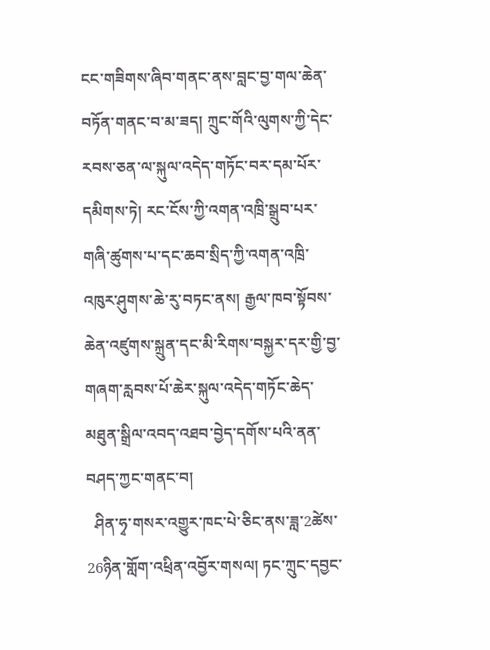ངང་གཟིགས་ཞིབ་གནང་ནས་བླང་བྱ་གལ་ཆེན་བཏོན་གནང་བ་མ་ཟད། ཀྲུང་གོའི་ལུགས་ཀྱི་དེང་རབས་ཅན་ལ་སྐུལ་འདེད་གཏོང་བར་དམ་པོར་དམིགས་ཏེ། རང་ངོས་ཀྱི་འགན་འཁྲི་སྒྲུབ་པར་གཞི་ཚུགས་པ་དང་ཆབ་སྲིད་ཀྱི་འགན་འཁྲི་འཁུར་ཤུགས་ཆེ་རུ་བཏང་ནས། རྒྱལ་ཁབ་སྟོབས་ཆེན་འཛུགས་སྐྲུན་དང་མི་རིགས་བསྐྱར་དར་གྱི་བྱ་གཞག་རླབས་པོ་ཆེར་སྐུལ་འདེད་གཏོང་ཆེད་མཐུན་སྒྲིལ་འབད་འཐབ་བྱེད་དགོས་པའི་ནན་བཤད་ཀྱང་གནང་བ།
  ཤིན་ཧྭ་གསར་འགྱུར་ཁང་པེ་ཅིང་ནས་ཟླ་2ཚེས་26ཉིན་གློག་འཕྲིན་འབྱོར་གསལ། ཏང་ཀྲུང་དབྱང་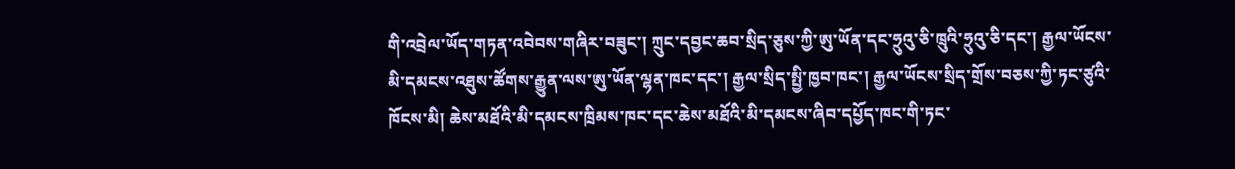གི་འབྲེལ་ཡོད་གཏན་འབེབས་གཞིར་བཟུང་། ཀྲུང་དབྱང་ཆབ་སྲིད་ཅུས་ཀྱི་ཨུ་ཡོན་དང་ཧྲུའུ་ཅི་ཁྲུའི་ཧྲུའུ་ཅི་དང་། རྒྱལ་ཡོངས་མི་དམངས་འཐུས་ཚོགས་རྒྱུན་ལས་ཨུ་ཡོན་ལྷན་ཁང་དང་། རྒྱལ་སྲིད་སྤྱི་ཁྱབ་ཁང་། རྒྱལ་ཡོངས་སྲིད་གྲོས་བཅས་ཀྱི་ཏང་ཙུའི་ཁོངས་མི། ཆེས་མཐོའི་མི་དམངས་ཁྲིམས་ཁང་དང་ཆེས་མཐོའི་མི་དམངས་ཞིབ་དཔྱོད་ཁང་གི་ཏང་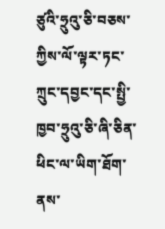ཙུའི་ཧྲུའུ་ཅི་བཅས་ཀྱིས་ལོ་ལྟར་ཏང་ཀྲུང་དབྱང་དང་སྤྱི་ཁྱབ་ཧྲུའུ་ཅི་ཞི་ཅིན་ཕིང་ལ་ཡིག་ཐོག་ནས་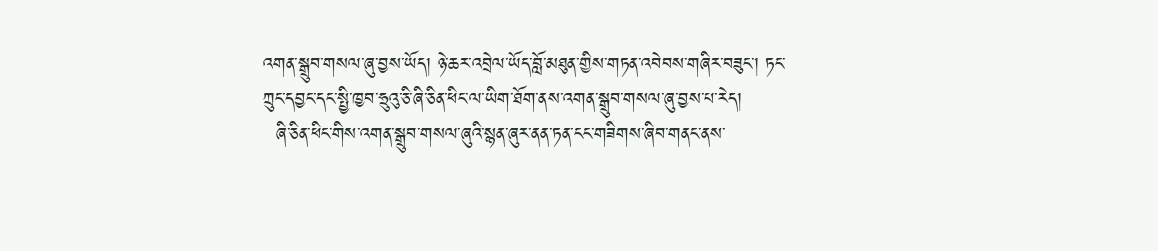འགན་སྒྲུབ་གསལ་ཞུ་བྱས་ཡོད། ཉེ་ཆར་འབྲེལ་ཡོད་བློ་མཐུན་གྱིས་གཏན་འབེབས་གཞིར་བཟུང་། ཏང་ཀྲུང་དབྱང་དང་སྤྱི་ཁྱབ་ཧྲུའུ་ཅི་ཞི་ཅིན་ཕིང་ལ་ཡིག་ཐོག་ནས་འགན་སྒྲུབ་གསལ་ཞུ་བྱས་པ་རེད།
  ཞི་ཅིན་ཕིང་གིས་འགན་སྒྲུབ་གསལ་ཞུའི་སྙན་ཞུར་ནན་ཏན་ངང་གཟིགས་ཞིབ་གནང་ནས་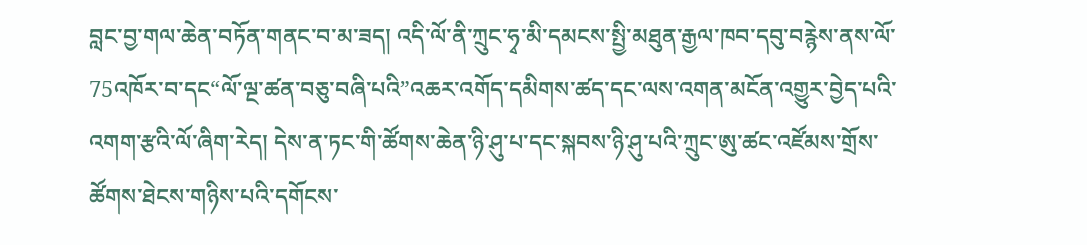བླང་བྱ་གལ་ཆེན་བཏོན་གནང་བ་མ་ཟད། འདི་ལོ་ནི་ཀྲུང་ཧྭ་མི་དམངས་སྤྱི་མཐུན་རྒྱལ་ཁབ་དབུ་བརྙེས་ནས་ལོ་75འཁོར་བ་དང“ལོ་ལྔ་ཚན་བཅུ་བཞི་པའི”འཆར་འགོད་དམིགས་ཚད་དང་ལས་འགན་མངོན་འགྱུར་བྱེད་པའི་འགག་རྩའི་ལོ་ཞིག་རེད། དེས་ན་ཏང་གི་ཚོགས་ཆེན་ཉི་ཤུ་པ་དང་སྐབས་ཉི་ཤུ་པའི་ཀྲུང་ཨུ་ཚང་འཛོམས་གྲོས་ཚོགས་ཐེངས་གཉིས་པའི་དགོངས་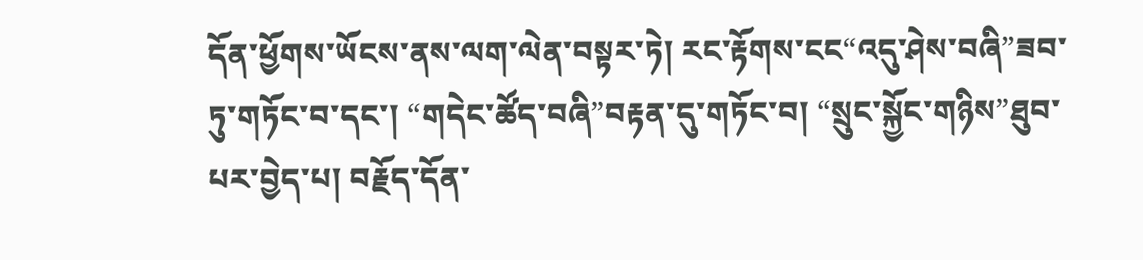དོན་ཕྱོགས་ཡོངས་ནས་ལག་ལེན་བསྟར་ཏེ། རང་རྟོགས་ངང“འདུ་ཤེས་བཞི”ཟབ་ཏུ་གཏོང་བ་དང་། “གདེང་ཚོད་བཞི”བརྟན་དུ་གཏོང་བ། “སྲུང་སྐྱོང་གཉིས”ཐུབ་པར་བྱེད་པ། བརྗོད་དོན་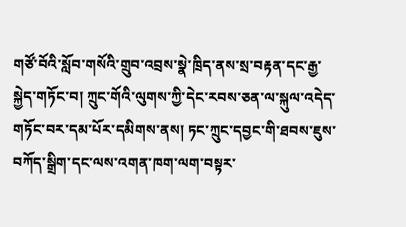གཙོ་བོའི་སློབ་གསོའི་གྲུབ་འབྲས་སྣེ་ཁྲིད་ནས་སྲ་བརྟན་དང་རྒྱ་སྐྱེད་གཏོང་བ། ཀྲུང་གོའི་ལུགས་ཀྱི་དེང་རབས་ཅན་ལ་སྐུལ་འདེད་གཏོང་བར་དམ་པོར་དམིགས་ནས། ཏང་ཀྲུང་དབྱང་གི་ཐབས་ཇུས་བཀོད་སྒྲིག་དང་ལས་འགན་ཁག་ལག་བསྟར་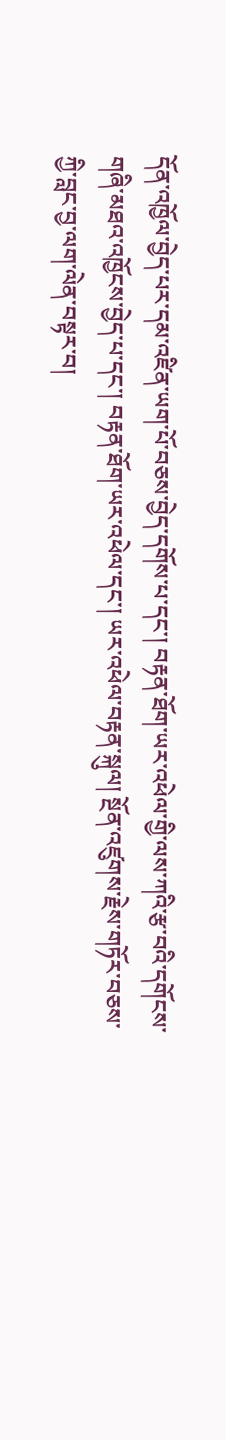དོན་འཁྱོལ་བྱེད་པར་དམ་འཛིན་ཡག་པོ་བཅས་བྱེད་དགོས་པ་དང་། བརྟན་ཐོག་ཡར་འཕེལ་གྱི་ལས་ཀའི་རྩ་བའི་དགོངས་གཞི་མཐའ་འཁྱོངས་བྱེད་པ་དང་། བརྟན་ཐོག་ཡར་འཕེལ་དང་། ཡར་འཕེལ་བརྟན་སྐུལ། སྔོན་འཛུགས་རྗེས་གཏོར་བཅས་ཀྱི་བླང་བྱ་ལག་ལེན་བསྟར་བ།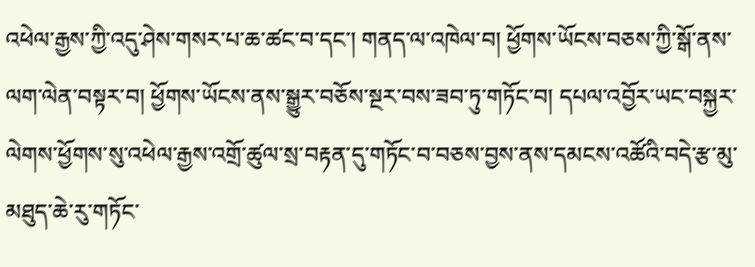འཕེལ་རྒྱས་ཀྱི་འདུ་ཤེས་གསར་པ་ཆ་ཚང་བ་དང་། གནད་ལ་འཁེལ་བ། ཕྱོགས་ཡོངས་བཅས་ཀྱི་སྒོ་ནས་ལག་ལེན་བསྟར་བ། ཕྱོགས་ཡོངས་ནས་སྒྱུར་བཅོས་སྔར་བས་ཟབ་ཏུ་གཏོང་བ། དཔལ་འབྱོར་ཡང་བསྐྱར་ལེགས་ཕྱོགས་སུ་འཕེལ་རྒྱས་འགྲོ་ཚུལ་སྲ་བརྟན་དུ་གཏོང་བ་བཅས་བྱས་ནས་དམངས་འཚོའི་བདེ་རྩ་མུ་མཐུད་ཆེ་རུ་གཏོང་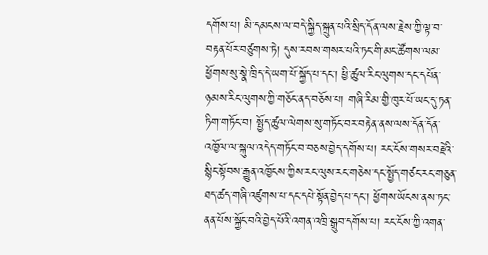དགོས་པ། མི་དམངས་ལ་བདེ་སྐྱིད་སྐྲུན་པའི་སྲིད་དོན་ལས་རྗེས་ཀྱི་ལྟ་བ་བརྟན་པོར་བཙུགས་ཏེ། དུས་རབས་གསར་པའི་ཏང་གི་མང་ཚོགས་ལམ་ཕྱོགས་སུ་སྣེ་ཁྲིད་དེ་ཡག་པོ་སྐྱོད་པ་དང་། ཕྱི་ཚུལ་རིང་ལུགས་དང་དཔོན་ཉམས་རིང་ལུགས་ཀྱི་གཅོང་ནད་བཅོས་པ། གཞི་རིམ་གྱི་ཁུར་པོ་ཡང་དུ་ཏན་ཏིག་གཏོང་བ། སྤྱོད་ཚུལ་ལེགས་སུ་གཏོང་བར་བརྟེན་ནས་ལས་དོན་དོན་འཁྱོལ་ལ་སྐུལ་འདེད་གཏོང་བ་བཅས་བྱེད་དགོས་པ། རང་ངོས་གསར་བརྗེའི་སྙིང་སྟོབས་རྒྱུན་འཁྱོངས་ཀྱིས་རང་ལུས་རང་གཅེས་དང་སྤྱོད་གཙང་རང་གཅུན་ཐད་ཚད་གཞི་འཛུགས་པ་དང་དཔེ་སྟོན་བྱེད་པ་དང་། ཕྱོགས་ཡོངས་ནས་ཏང་ནན་པོས་སྐྱོང་བའི་བྱེད་པོའི་འགན་འཁྲི་སྒྲུབ་དགོས་པ། རང་ངོས་ཀྱི་འགན་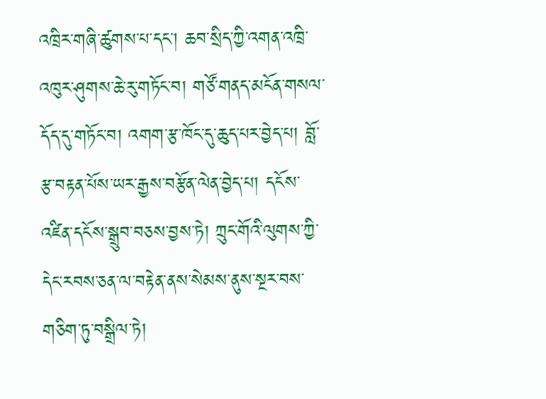འཁྲིར་གཞི་ཚུགས་པ་དང་། ཆབ་སྲིད་ཀྱི་འགན་འཁྲི་འཁུར་ཤུགས་ཆེ་རུ་གཏོང་བ། གཙོ་གནད་མངོན་གསལ་དོད་དུ་གཏོང་བ། འགག་རྩ་ཁོང་དུ་ཆུད་པར་བྱེད་པ། བློ་རྩ་བརྟན་པོས་ཡར་རྒྱས་བརྩོན་ལེན་བྱེད་པ། དངོས་འཛིན་དངོས་སྒྲུབ་བཅས་བྱས་ཏེ། ཀྲུང་གོའི་ལུགས་ཀྱི་དེང་རབས་ཅན་ལ་བརྟེན་ནས་སེམས་ནུས་སྔར་བས་གཅིག་ཏུ་བསྒྲིལ་ཏེ།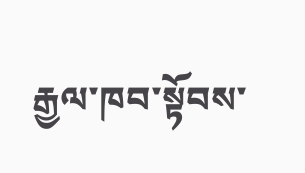རྒྱལ་ཁབ་སྟོབས་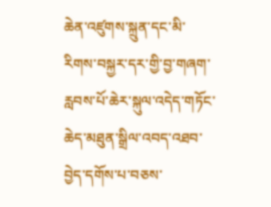ཆེན་འཛུགས་སྐྲུན་དང་མི་རིགས་བསྐྱར་དར་གྱི་བྱ་གཞག་རླབས་པོ་ཆེར་སྐུལ་འདེད་གཏོང་ཆེད་མཐུན་སྒྲིལ་འབད་འཐབ་བྱེད་དགོས་པ་བཅས་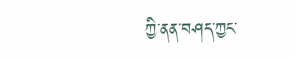ཀྱི་ནན་བཤད་ཀྱང་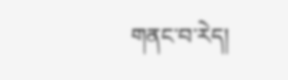གནང་བ་རེད།